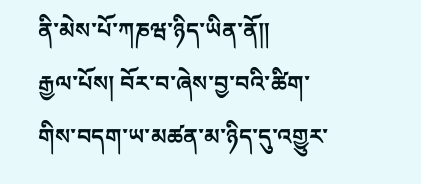ནི་མེས་པོ་ཀཎཝ་ཉིད་ཡིན་ནོ༎
རྒྱལ་པོས། བོར་བ་ཞེས་བྱ་བའི་ཚིག་གིས་བདག་ཡ་མཚན་མ་ཉིད་དུ་འགྱུར་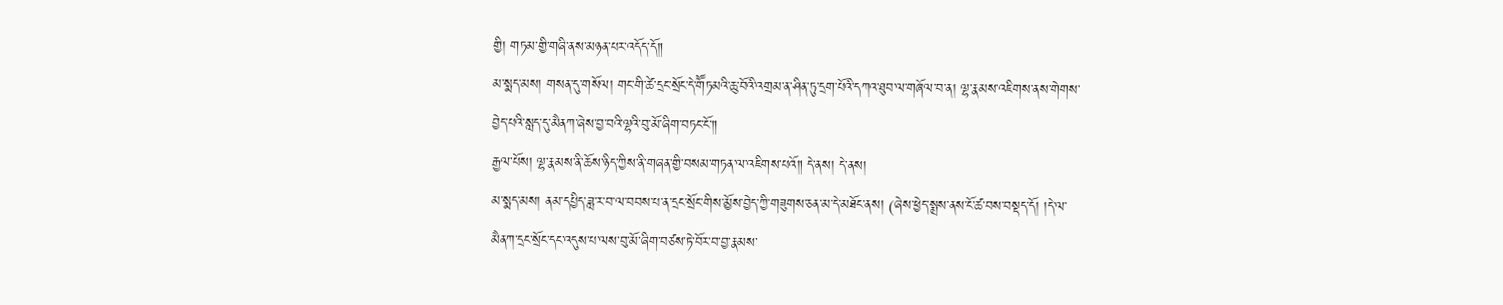གྱི། གཏམ་གྱི་གཞི་ནས་མཉན་པར་འདོད་དོ༎
མ་སྨད་མས། གསན་དུ་གསོལ། གང་གི་ཚེ་དྲང་སྲོང་དེ་གཽཏམའི་ཆུ་བོའི་འགྲམ་ན་ཤིན་ཏུ་དྲག་པོའི་དཀའ་ཐུབ་ལ་གཞོལ་བ་ན། ལྷ་རྣམས་འཇིགས་ནས་གེགས་
བྱེད་པའི་སླད་དུ་མཻནཀ་ཞེས་བྱ་བའི་ལྷའི་བུ་མོ་ཞིག་བཏང་ངོ་༎
རྒྱལ་པོས། ལྷ་རྣམས་ནི་ཆོས་ཉིད་ཀྱིས་ནི་གཞན་གྱི་བསམ་གཏན་ལ་འཇིགས་པའོ༎ དེ་ནས། དེ་ནས།
མ་སྨད་མས། ནམ་དཔྱིད་ཟླ་ར་བ་ལ་བབས་པ་ན་དྲང་སྲོང་གིས་མྱོས་བྱེད་ཀྱི་གཟུགས་ཅན་མ་དེ་མཐོང་ནས། (ཞེས་ཕྱེད་སྨྲས་ནས་ངོ་ཚ་བས་བསྡད་དོ། །དེ་ལ་
མཻནཀ་དྲང་སྲོང་དང་འདུས་པ་ལས་བུ་མོ་ཞིག་བཙས་ཏེ་བོར་བ་བྱ་རྣམས་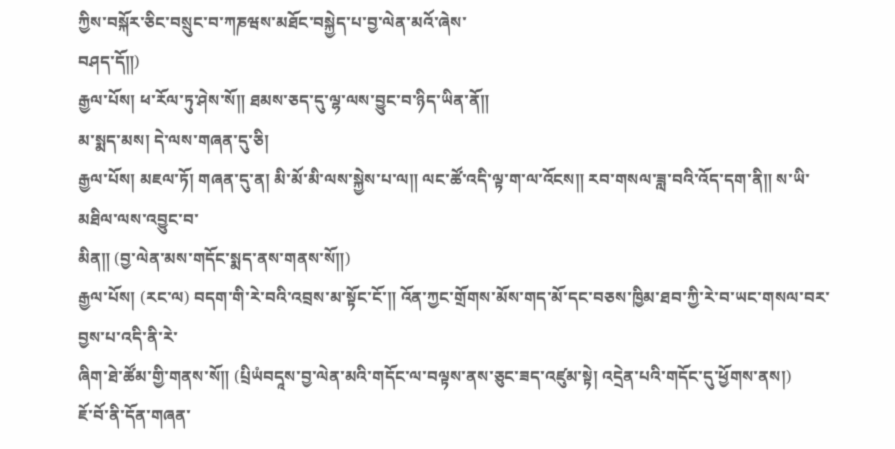ཀྱིས་བསྐོར་ཅིང་བསྲུང་བ་ཀཎཝས་མཐོང་བསྐྱེད་པ་བྱ་ལེན་མའོ་ཞེས་
བཤད་དོ༎)
རྒྱལ་པོས། ཕ་རོལ་ཏུ་ཤེས་སོ༎ ཐམས་ཅད་དུ་ལྷ་ལས་བྱུང་བ་ཉིད་ཡིན་ནོ༎
མ་སྨད་མས། དེ་ལས་གཞན་དུ་ཅི།
རྒྱལ་པོས། མཇལ་ཏོ། གཞན་དུ་ན། མི་མོ་མི་ལས་སྐྱེས་པ་ལ༎ ལང་ཚོ་འདི་ལྟ་ག་ལ་འོངས༎ རབ་གསལ་ཟླ་བའི་འོད་དག་ནི༎ ས་ཡི་མཐིལ་ལས་འབྱུང་བ་
མིན༎ (བྱ་ལེན་མས་གདོང་སྨད་ནས་གནས་སོ༎)
རྒྱལ་པོས། (རང་ལ) བདག་གི་རེ་བའི་འབྲས་མ་སྟོང་ངོ་༎ འོན་ཀྱང་གྲོགས་མོས་གད་མོ་དང་བཅས་ཁྱིམ་ཐབ་ཀྱི་རེ་བ་ཡང་གསལ་བར་བྱས་པ་འདི་ནི་རེ་
ཞིག་ཐེ་ཚོམ་གྱི་གནས་སོ༎ (པྲིཡཾབདཱས་བྱ་ལེན་མའི་གདོང་ལ་བལྟས་ནས་ཅུང་ཟད་འཛུམ་སྟེ། འདྲེན་པའི་གདོང་དུ་ཕྱོགས་ནས།)
ཇོ་བོ་ནི་དོན་གཞན་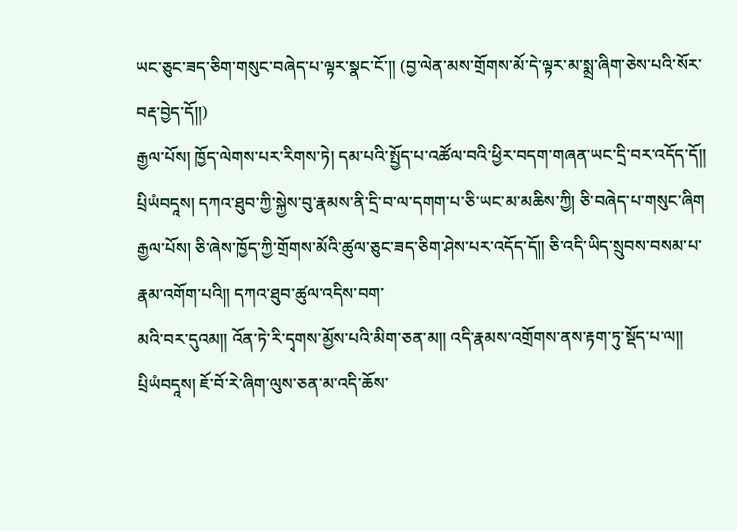ཡང་ཅུང་ཟད་ཅིག་གསུང་བཞེད་པ་ལྟར་སྣང་ངོ་༎ (བྱ་ལེན་མས་གྲོགས་མོ་དེ་ལྟར་མ་སྨྲ་ཞིག་ཅེས་པའི་སོར་བརྡ་བྱེད་དོ༎)
རྒྱལ་པོས། ཁྱོད་ལེགས་པར་རིགས་ཏེ། དམ་པའི་སྤྱོད་པ་འཚོལ་བའི་ཕྱིར་བདག་གཞན་ཡང་དྲི་བར་འདོད་དོ༎
པྲིཡཾབདཱས། དཀའ་ཐུབ་ཀྱི་སྐྱེས་བུ་རྣམས་ནི་དྲི་བ་ལ་དགག་པ་ཅི་ཡང་མ་མཆིས་ཀྱི། ཅི་བཞེད་པ་གསུང་ཞིག
རྒྱལ་པོས། ཅི་ཞེས་ཁྱོད་ཀྱི་གྲོགས་མོའི་ཚུལ་ཅུང་ཟད་ཅིག་ཤེས་པར་འདོད་དོ༎ ཅི་འདི་ཡིད་སྲུབས་བསམ་པ་རྣམ་འགོག་པའི༎ དཀའ་ཐུབ་ཚུལ་འདིས་བག་
མའི་བར་དུའམ༎ འོན་ཏེ་རི་དྭགས་མྱོས་པའི་མིག་ཅན་མ༎ འདི་རྣམས་འགྲོགས་ནས་རྟག་ཏུ་སྡོད་པ་ལ༎
པྲིཡཾབདཱས། ཇོ་བོ་རེ་ཞིག་ལུས་ཅན་མ་འདི་ཆོས་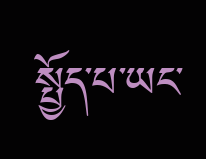སྤྱོད་པ་ཡང་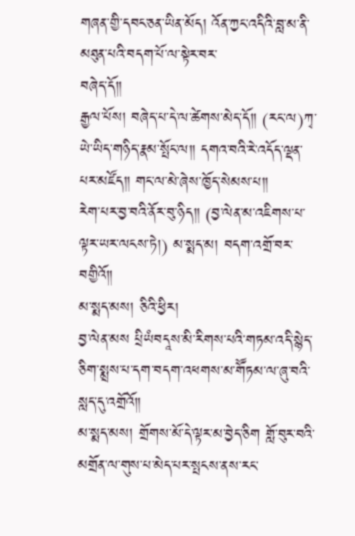གཞན་གྱི་དབང་ཅན་ཡིན་མོད། འོན་ཀྱང་འདིའི་བླ་མ་ནི་མཐུན་པའི་བདག་པོ་ལ་སྟེར་བར་
བཞེད་དོ༎
རྒྱལ་པོས། བཞེད་པ་དེ་ལ་ཚེགས་མེད་དོ༎ (རང་ལ)ཀྭ་ཡེ་ཡིད་གཉིད་རྣམ་སྤོང་ལ༎ དགའ་བའི་རེ་འདོད་ལྡན་པར་མཛོད༎ གང་ལ་མེ་ཞེས་ཁྱོད་སེམས་པ༎
རེག་པར་བྱ་བའི་ནོར་བུ་ཉིད༎ (བྱ་ལེན་མ་འཇིགས་པ་ལྟར་ཡར་ལངས་ཏེ།) མ་སྨད་མ། བདག་འགྲོ་བར་བགྱིའོ༎
མ་སྨད་མས། ཅིའི་ཕྱིར།
བྱ་ལེན་མས པྲིཡཾབདཱས་མི་རིགས་པའི་གཏམ་འདི་སྙེད་ཅིག་སྨྲས་པ་དག་བདག་འཕགས་མ་གཽཏམ་ལ་ཞུ་བའི་སླད་དུ་འགྲོའོ༎
མ་སྨད་མས། གྲོགས་མོ་དེ་ལྟར་མ་བྱེད་ཅིག གློ་བུར་བའི་མགྲོན་ལ་གུས་པ་མེད་པར་སྤངས་ནས་རང་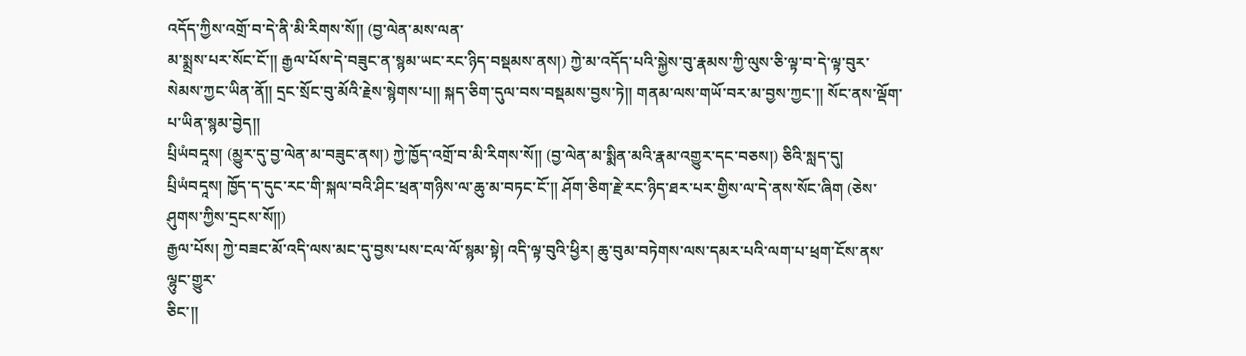འདོད་ཀྱིས་འགྲོ་བ་དེ་ནི་མི་རིགས་སོ༎ (བྱ་ལེན་མས་ལན་
མ་སྨྲས་པར་སོང་ངོ་༎ རྒྱལ་པོས་དེ་བཟུང་ན་སྙམ་ཡང་རང་ཉིད་བསྡམས་ནས།) ཀྱེ་མ་འདོད་པའི་སྐྱེས་བུ་རྣམས་ཀྱི་ལུས་ཅི་ལྟ་བ་དེ་ལྟ་བུར་
སེམས་ཀྱང་ཡིན་ནོ༎ དྲང་སྲོང་བུ་མོའི་རྗེས་སྙེགས་པ༎ སྐད་ཅིག་དུལ་བས་བསྡམས་བྱས་ཏེ༎ གནམ་ལས་གཡོ་བར་མ་བྱས་ཀྱང་༎ སོང་ནས་ལྡོག་
པ་ཡིན་སྙམ་བྱེད༎
པྲིཡཾབདཱས། (མྱུར་དུ་བྱ་ལེན་མ་བཟུང་ནས།) ཀྱེ་ཁྱོད་འགྲོ་བ་མི་རིགས་སོ༎ (བྱ་ལེན་མ་སྨིན་མའི་རྣམ་འགྱུར་དང་བཅས།) ཅིའི་སླད་དུ།
པྲིཡཾབདཱས། ཁྱོད་ད་དུང་རང་གི་སྐལ་བའི་ཤིང་ཕྲན་གཉིས་ལ་ཆུ་མ་བཏང་ངོ་༎ ཤོག་ཅིག་རྗེ་རང་ཉིད་ཐར་པར་གྱིས་ལ་དེ་ནས་སོང་ཞིག (ཅེས་
ཤུགས་ཀྱིས་དྲངས་སོ༎)
རྒྱལ་པོས། ཀྱེ་བཟང་མོ་འདི་ལས་མང་དུ་བྱས་པས་ངལ་ལོ་སྙམ་སྟེ། འདི་ལྟ་བུའི་ཕྱིར། ཆུ་བུམ་བཏེགས་ལས་དམར་པའི་ལག་པ་ཕྲག་ངོས་ནས་ལྷུང་གྱུར་
ཅིང་༎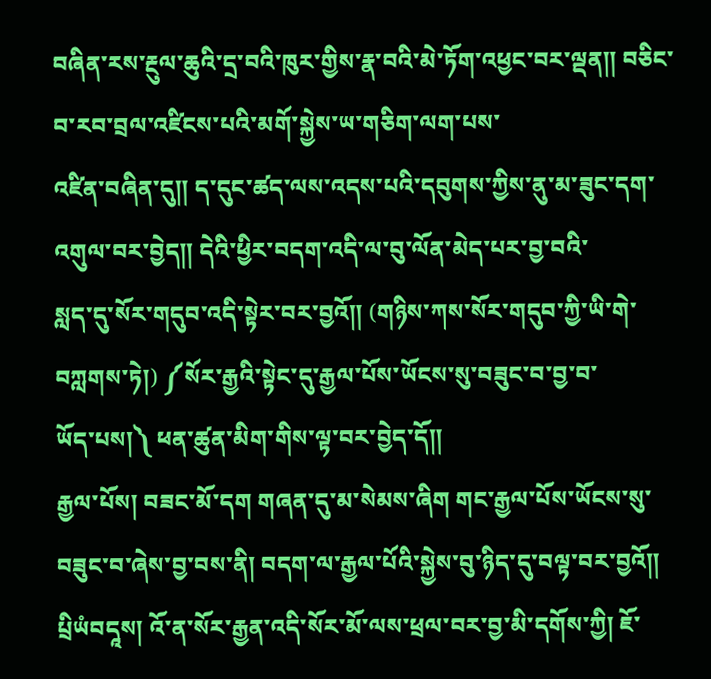བཞིན་རས་རྔུལ་ཆུའི་དྲ་བའི་ཁུར་གྱིས་རྣ་བའི་མེ་ཏོག་འཕྱང་བར་ལྡན༎ བཅིང་བ་རབ་བྲལ་འཛིངས་པའི་མགོ་སྐྱེས་ཡ་གཅིག་ལག་པས་
འཛིན་བཞིན་དུ༎ ད་དུང་ཚད་ལས་འདས་པའི་དབུགས་ཀྱིས་ནུ་མ་ཟུང་དག་འགུལ་བར་བྱེད༎ དེའི་ཕྱིར་བདག་འདི་ལ་བུ་ལོན་མེད་པར་བྱ་བའི་
སླད་དུ་སོར་གདུབ་འདི་སྟེར་བར་བྱའོ༎ (གཉིས་ཀས་སོར་གདུབ་ཀྱི་ཡི་གེ་བཀླགས་ཏེ།) ༼སོར་རྒྱའི་སྟེང་དུ་རྒྱལ་པོས་ཡོངས་སུ་བཟུང་བ་བྱ་བ་
ཡོད་པས།༽ ཕན་ཚུན་མིག་གིས་ལྟ་བར་བྱེད་དོ༎
རྒྱལ་པོས། བཟང་མོ་དག གཞན་དུ་མ་སེམས་ཞིག གང་རྒྱལ་པོས་ཡོངས་སུ་བཟུང་བ་ཞེས་བྱ་བས་ནི། བདག་ལ་རྒྱལ་པོའི་སྐྱེས་བུ་ཉིད་དུ་བལྟ་བར་བྱའོ༎
པྲིཡཾབདཱས། འོ་ན་སོར་རྒྱན་འདི་སོར་མོ་ལས་ཕྲལ་བར་བྱ་མི་དགོས་ཀྱི། ཇོ་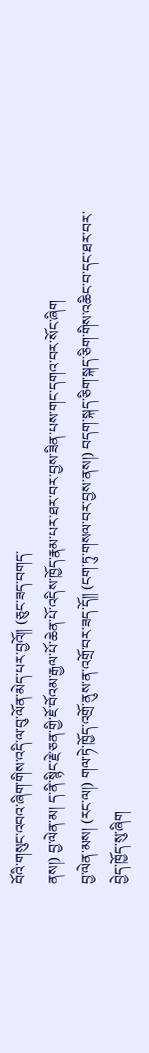བོའི་གསུང་འབའ་ཞིག་གིས་འདི་ལ་བུ་ལོན་མེད་པར་བྱའོ༎ (ཅུང་ཟད་བགད་
ནས།) བྱ་ལེན་མ། ད་ནི་སྙིང་རྗེ་ཅན་གྱི་ཇོ་བོའམ་རྒྱལ་པོ་ཆེན་པོ་འདིས་ཁྱོད་རྣམ་པར་ཐར་བར་བྱས་ཟིན་པས་གང་དགའ་བར་སོང་ཞིག
བྱ་ལེན་མས། (རང་ལ།) གལ་ཏེ་ཁྱོད་འགྲོ་ནུས་ན་འགྲོ་བར་ཟད་དོ༎ (ངག་ཏུ་གསལ་བར་བྱས་ནས།) བདག་སྐད་ཅིག་སྐད་ཅིག་གིས་འཆིང་བ་དང་ཐར་བར་
བྱེད་ཁྱོད་སུ་ཞིག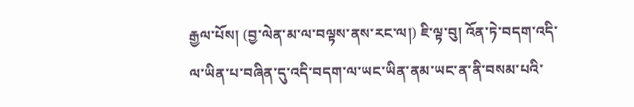རྒྱལ་པོས། (བྱ་ལེན་མ་ལ་བལྟས་ནས་རང་ལ།) ཇི་ལྟ་བུ། འོན་ཏེ་བདག་འདི་ལ་ཡིན་པ་བཞིན་དུ་འདི་བདག་ལ་ཡང་ཡིན་ནམ་ཡང་ན་ནི་བསམ་པའི་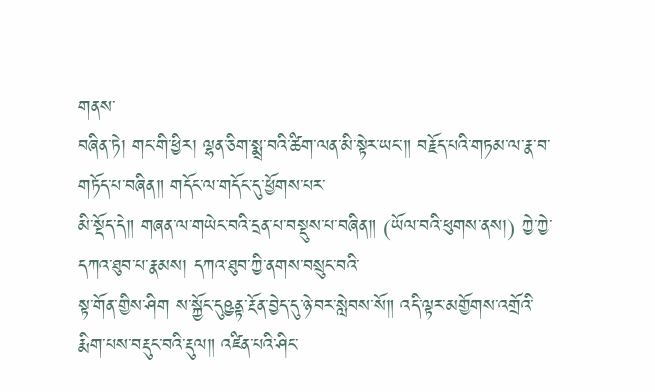གནས་
བཞིན་ཏེ། གང་གི་ཕྱིར། ལྷན་ཅིག་སྨྲ་བའི་ཚིག་ལན་མི་སྟེར་ཡང་༎ བརྗོད་པའི་གཏམ་ལ་རྣ་བ་གཏོད་པ་བཞིན༎ གདོང་ལ་གདོང་དུ་ཕྱོགས་པར་
མི་སྡོད་དེ༎ གཞན་ལ་གཡེང་བའི་དྲན་པ་བསྡུས་པ་བཞིན༎ (ཡོལ་བའི་ཕུགས་ནས།) ཀྱེ་ཀྱེ་དཀའ་ཐུབ་པ་རྣམས། དཀའ་ཐུབ་ཀྱི་ནགས་བསྲུང་བའི་
སྟ་གོན་གྱིས་ཤིག ས་སྐྱོང་དུཥྱནྟ་རྔོན་བྱེད་དུ་ཉེ་བར་སླེབས་སོ༎ འདི་ལྟར་མགྱོགས་འགྲོའི་རྨིག་པས་བརྡུང་བའི་རྡུལ༎ འཛིན་པའི་ཤིང་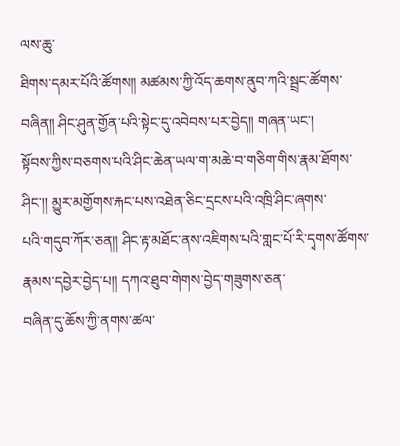ལས་ཆུ་
ཐིགས་དམར་པོའི་ཚོགས༎ མཚམས་ཀྱི་འོད་ཆགས་ནུབ་ཀའི་སྦྲང་ཚོགས་བཞིན༎ ཤིང་ཤུན་གྱོན་པའི་སྟེང་དུ་འབེབས་པར་བྱེད༎ གཞན་ཡང་།
སྟོབས་ཀྱིས་བཅགས་པའི་ཤིང་ཆེན་ཡལ་ག་མཆེ་བ་གཅིག་གིས་རྣམ་ཐོགས་ཤིང་།། མྱུར་མགྱོགས་རྐང་པས་འཐེན་ཅིང་དྲངས་པའི་འཁྲི་ཤིང་ཞགས་
པའི་གདུབ་ཀོར་ཅན༎ ཤིང་རྟ་མཐོང་ནས་འཇིགས་པའི་གླང་པོ་རི་དྭགས་ཚོགས་རྣམས་དབྱེར་བྱེད་པ༎ དཀའ་ཐུབ་གེགས་བྱེད་གཟུགས་ཅན་
བཞིན་དུ་ཆོས་ཀྱི་ནགས་ཚལ་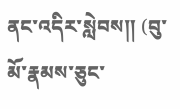ནང་འདིར་སླེབས༎ (བུ་མོ་རྣམས་ཅུང་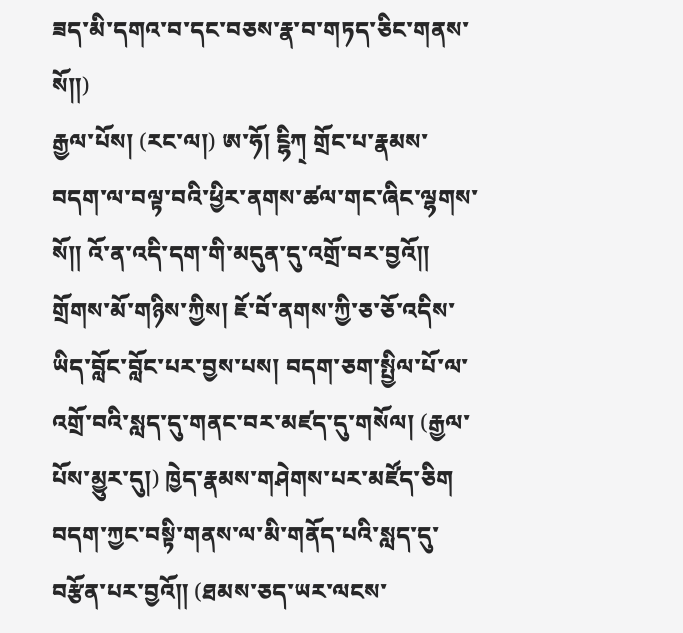ཟད་མི་དགའ་བ་དང་བཅས་རྣ་བ་གཏད་ཅིང་གནས་སོ༎)
རྒྱལ་པོས། (རང་ལ།) ཨ་ཧོ། ངྷིཀ྄ གྲོང་པ་རྣམས་བདག་ལ་བལྟ་བའི་ཕྱིར་ནགས་ཚལ་གང་ཞིང་ལྷགས་སོ༎ འོ་ན་འདི་དག་གི་མདུན་དུ་འགྲོ་བར་བྱའོ༎
གྲོགས་མོ་གཉིས་ཀྱིས། ཇོ་བོ་ནགས་ཀྱི་ཅ་ཅོ་འདིས་ཡིད་བློང་བློང་པར་བྱས་པས། བདག་ཅག་སྤྱིལ་པོ་ལ་འགྲོ་བའི་སླད་དུ་གནང་བར་མཛད་དུ་གསོལ། (རྒྱལ་
པོས་མྱུར་དུ།) ཁྱེད་རྣམས་གཤེགས་པར་མཛོད་ཅིག བདག་ཀྱང་བསྟི་གནས་ལ་མི་གནོད་པའི་སླད་དུ་བརྩོན་པར་བྱའོ༎ (ཐམས་ཅད་ཡར་ལངས་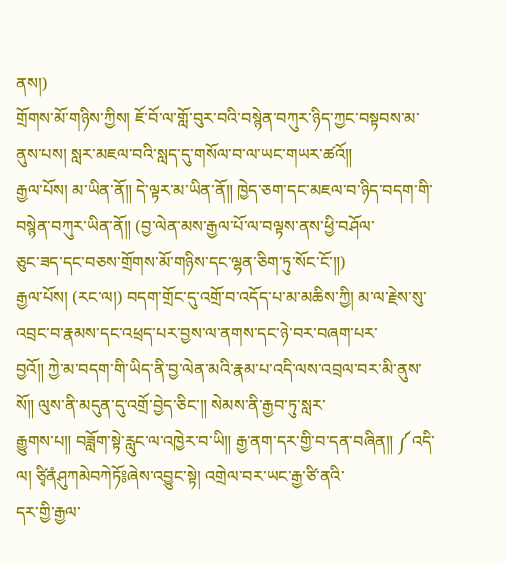ནས།)
གྲོགས་མོ་གཉིས་ཀྱིས། ཇོ་བོ་ལ་གློ་བུར་བའི་བསྙེན་བཀུར་ཉིད་ཀྱང་བསྟབས་མ་ནུས་པས། སླར་མཇལ་བའི་སླད་དུ་གསོལ་བ་ལ་ཡང་གཡར་ཚའོ༎
རྒྱལ་པོས། མ་ཡིན་ནོ༎ དེ་ལྟར་མ་ཡིན་ནོ༎ ཁྱེད་ཅག་དང་མཇལ་བ་ཉིད་བདག་གི་བསྙེན་བཀུར་ཡིན་ནོ༎ (བྱ་ལེན་མས་རྒྱལ་པོ་ལ་བལྟས་ནས་ཕྱི་བཤོལ་
ཅུང་ཟད་དང་བཅས་གྲོགས་མོ་གཉིས་དང་ལྷན་ཅིག་ཏུ་སོང་ངོ་༎)
རྒྱལ་པོས། (རང་ལ།) བདག་གྲོང་དུ་འགྲོ་བ་འདོད་པ་མ་མཆིས་ཀྱི། མ་ལ་རྗེས་སུ་འབྲང་བ་རྣམས་དང་འཕྲད་པར་བྱས་ལ་ནགས་དང་ཉེ་བར་བཞག་པར་
བྱའོ༎ ཀྱེ་མ་བདག་གི་ཡིད་ནི་བྱ་ལེན་མའི་རྣམ་པ་འདི་ལས་འབྲལ་བར་མི་ནུས་སོ༎ ལུས་ནི་མདུན་དུ་འགྲོ་བྱེད་ཅིང་༎ སེམས་ནི་རྒྱབ་ཏུ་སླར་
རྒྱུགས་པ༎ བཟློག་སྟེ་རླུང་ལ་འཁྱེར་བ་ཡི༎ རྒྱ་ནག་དར་གྱི་བ་དན་བཞིན༎ ༼འདི་ལ། ཙྭིནཾཤུཀམེབཀེཏོ༔ཞེས་འབྱུང་སྟེ། འགྲེལ་བར་ཡང་རྒྱ་ཙི་ནའི་
དར་གྱི་རྒྱལ་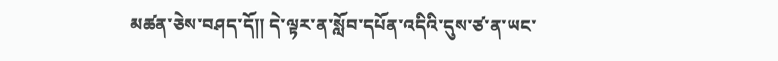མཚན་ཅེས་བཤད་དོ༎ དེ་ལྟར་ན་སློབ་དཔོན་འདིའི་དུས་ཙ་ན་ཡང་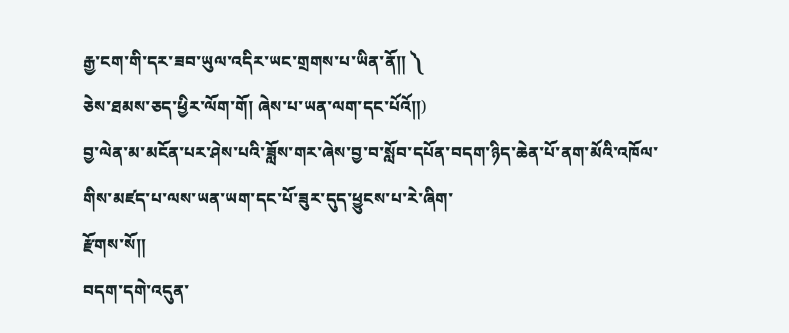རྒྱ་ངག་གི་དར་ཟབ་ཡུལ་འདིར་ཡང་གྲགས་པ་ཡིན་ནོ༎ ༽
ཅེས་ཐམས་ཅད་ཕྱིར་ལོག་གོ། ཞེས་པ་ཡན་ལག་དང་པོའོ༎)
བྱ་ལེན་མ་མངོན་པར་ཤེས་པའི་ཟློས་གར་ཞེས་བྱ་བ་སློབ་དཔོན་བདག་ཉིད་ཆེན་པོ་ནག་མོའི་འཁོལ་གིས་མཛད་པ་ལས་ཡན་ཡག་དང་པོ་ཟུར་དུད་ཕྱུངས་པ་རེ་ཞིག་
རྫོགས་སོ༎
བདག་དགེ་འདུན་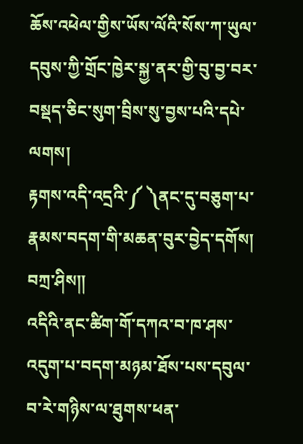ཆོས་འཕེལ་གྱིས་ཡོས་ལོའི་སོས་ཀ་ཡུལ་དབུས་ཀྱི་གྲོང་ཁྱེར་སྐྱ་ནར་གྱི་བུ་བྱ་བར་བསྡད་ཅིང་སུག་བྲིས་སུ་བྱས་པའི་དཔེ་ལགས།
རྟགས་འདི་འདྲའི་༼ ༽ནང་དུ་བཅུག་པ་རྣམས་བདག་གི་མཆན་བུར་བྱེད་དགོས། བཀྲ་ཤིས༎
འདིའི་ནང་ཚིག་གོ་དཀའ་བ་ཁ་ཤས་འདུག་པ་བདག་མཉམ་ཐོས་པས་དབུལ་བ་རེ་གཉིས་ལ་ཐུགས་ཕན་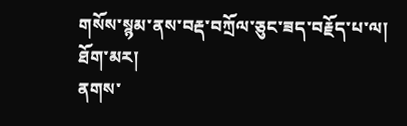གསོས་སྙམ་ནས་བརྡ་བཀྲོལ་ཅུང་ཟད་བརྗོད་པ་ལ།
ཐོག་མར།
ནགས་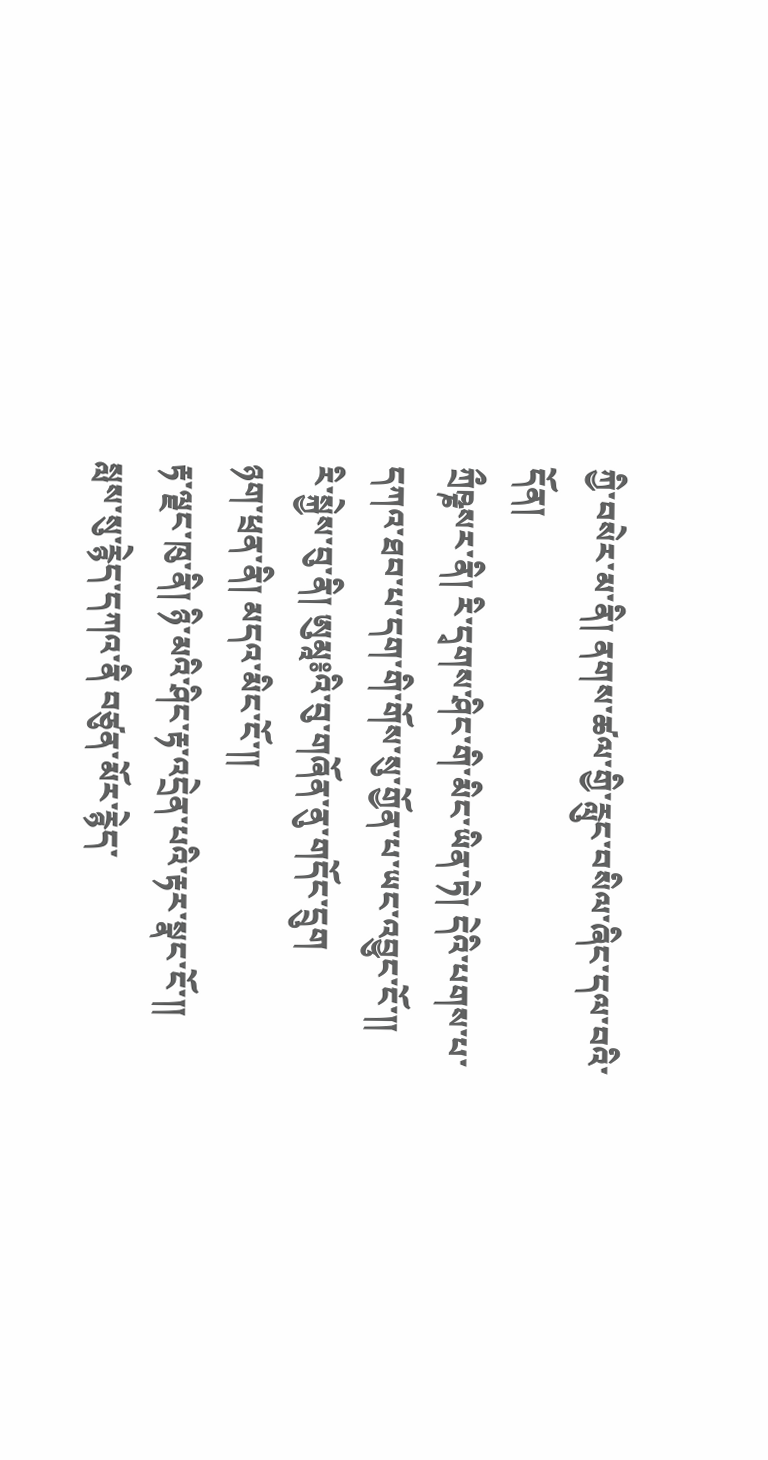ཀྱི་བསེར་མ་ནི། ནགས་ཚལ་གྱི་རླུང་བསིལ་ཞིང་དལ་བའི་དོན།
ཀྲྀཥྞསར་ནི། རི་དྭགས་ཤིང་གི་མིང་ཡིན་ཏེ། དེའི་པགས་པ་དཀའ་ཐབ་པ་དག་གི་གོས་སུ་གྱོན་པ་ཡང་འབྱུང་ངོ་༎
རི་སྐྱེས་བུ་ནི། ཨུམཱ༔འི་བུ་གཞོན་ནུ་གདོང་དྲུག
ཉག་ཕྲན་ནི། མདའ་མིང་ངོ་༎
རྟ་ལྗང་ཁུ་ནི། ཉི་མའི་ཤིང་རྟ་འདྲེན་པའི་རྟར་སྣང་ངོ་༎
སླས་སུ་རྙེད་དཀའ་ནི བཙུན་མོར་རྙེད་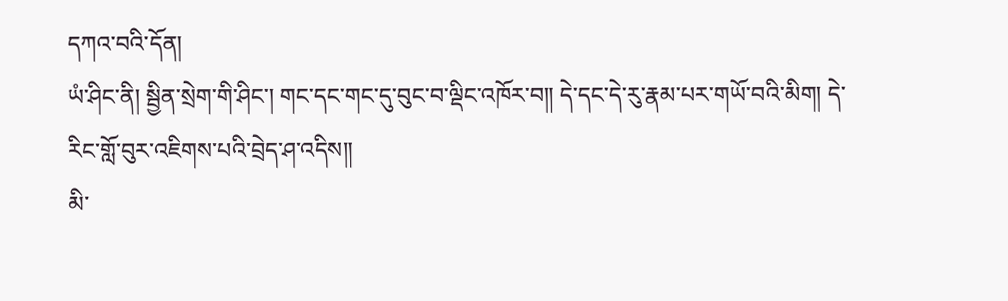དཀའ་བའི་དོན།
ཡཾ་ཤིང་ནི། སྦྱིན་སྲེག་གི་ཤིང་། གང་དང་གང་དུ་བུང་བ་ལྡིང་འཁོར་བ༎ དེ་དང་དེ་རུ་རྣམ་པར་གཡོ་བའི་མིག། དེ་རིང་གློ་བུར་འཇིགས་པའི་བྲེད་ཤ་འདིས༎
མི་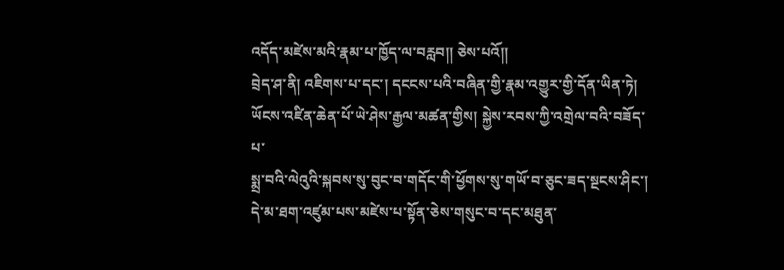འདོད་མཛེས་མའི་རྣམ་པ་ཁྱོད་ལ་བརླབ༎ ཅེས་པའོ༎
བྲེད་ཤ་ནི། འཇིགས་པ་དང་། དངངས་པའི་བཞིན་གྱི་རྣམ་འགྱུར་གྱི་དོན་ཡིན་ཏེ། ཡོངས་འཛིན་ཆེན་པོ་ཡེ་ཤེས་རྒྱལ་མཚན་གྱིས། སྐྱེས་རབས་ཀྱི་འགྲེལ་བའི་བཟོད་པ་
སྨྲ་བའི་ལེའུའི་སྐབས་སུ་བུང་བ་གདོང་གི་ཕྱོགས་སུ་གཡོ་བ་ཅུང་ཟད་སྔངས་ཤིང་། དེ་མ་ཐག་འཛུམ་པས་མཛེས་པ་སྟོན་ཅེས་གསུང་བ་དང་མཐུན་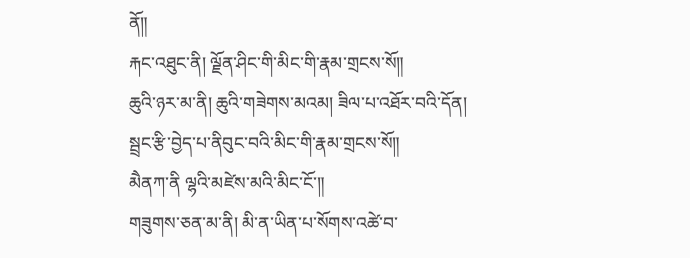ནོ༎
རྐང་འཐུང་ནི། ལྗོན་ཤིང་གི་མིང་གི་རྣམ་གྲངས་སོ༎
ཆུའི་ཉར་མ་ནི། ཆུའི་གཟེགས་མའམ། ཟིལ་པ་འཐོར་བའི་དོན།
སྦྲང་རྩི་བྱེད་པ་ནིབུང་བའི་མིང་གི་རྣམ་གྲངས་སོ༎
མཻནཀ་ནི ལྷའི་མཛེས་མའི་མིང་ངོ་༎
གཟུགས་ཅན་མ་ནི། མི་ན་ཡིན་པ་སོགས་འཚེ་བ་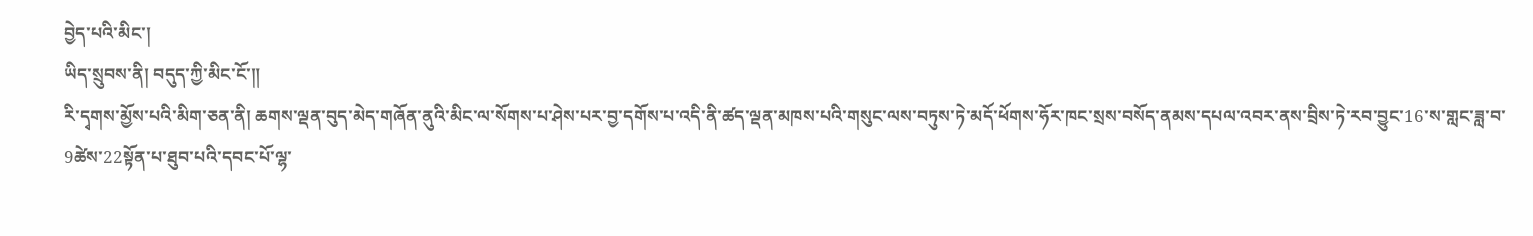བྱེད་པའི་མིང་།
ཡིད་སྲུབས་ནི། བདུད་ཀྱི་མིང་ངོ་༎
རི་དྭགས་མྱོས་པའི་མིག་ཅན་ནི། ཆགས་ལྡན་བུད་མེད་གཞོན་ནུའི་མིང་ལ་སོགས་པ་ཤེས་པར་བྱ་དགོས་པ་འདི་ནི་ཚད་ལྡན་མཁས་པའི་གསུང་ལས་བཏུས་ཏེ་མདོ་ཕོགས་ཧོར་ཁང་སྲས་བསོད་ནམས་དཔལ་འབར་ནས་བྲིས་ཏེ་རབ་བྱུང་16་ས་གླང་ཟླ་བ་9ཚེས་22སྟོན་པ་ཐུབ་པའི་དབང་པོ་ལྷ་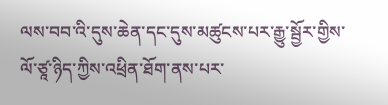ལས་བབ་འི་དུས་ཆེན་དང་དུས་མཚུངས་པར་རྒྱུ་སྦྱོར་གྱིས་ལོ་ཙཱ་ཉིད་ཀྱིས་འཕྲིན་ཐོག་ནས་པར་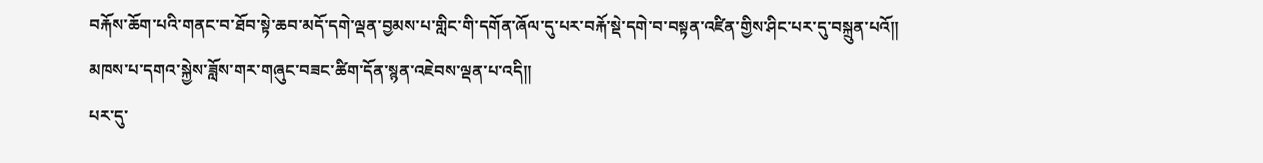བརྐོས་ཆོག་པའི་གནང་བ་ཐོབ་སྟེ་ཆབ་མདོ་དགེ་ལྡན་བྱམས་པ་གླིང་གི་དགོན་ཞོལ་དུ་པར་བརྐོ་སྡེ་དགེ་བ་བསྟན་འཛིན་གྱིས་ཤིང་པར་དུ་བསྐྲུན་པའོ༎
མཁས་པ་དགའ་སྐྱེས་ཟློས་གར་གཞུང་བཟང་ཚིག་དོན་སྙན་འཇེབས་ལྡན་པ་འདི༎
པར་དུ་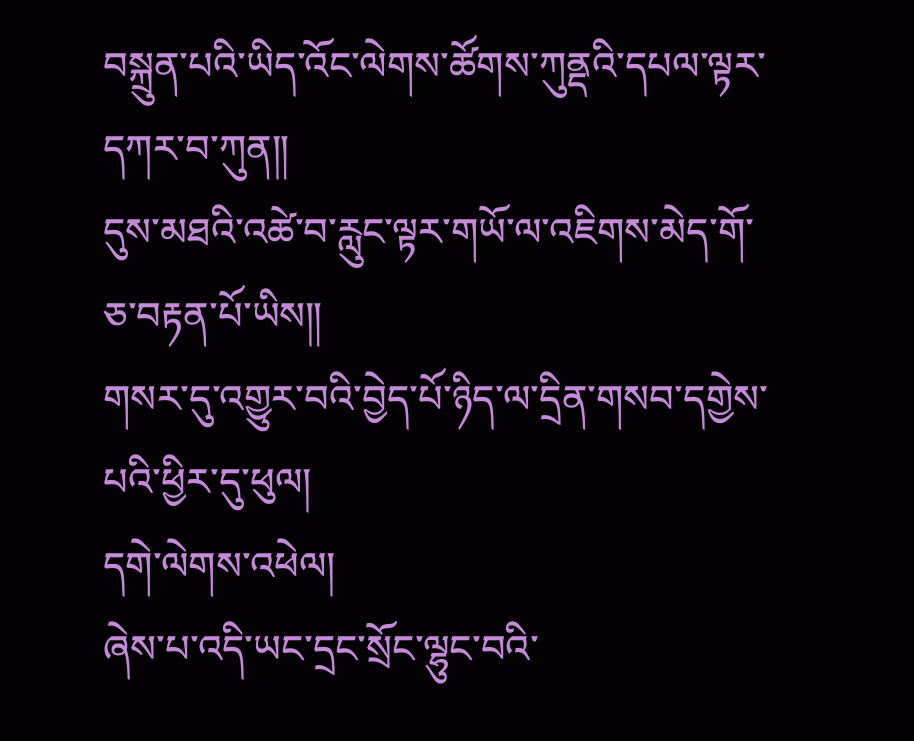བསྐྲུན་པའི་ཡིད་འོང་ལེགས་ཚོགས་ཀུནྡའི་དཔལ་ལྟར་དཀར་བ་ཀུན༎
དུས་མཐའི་འཚེ་བ་རླུང་ལྟར་གཡོ་ལ་འཇིགས་མེད་གོ་ཅ་བརྟན་པོ་ཡིས༎
གསར་དུ་འགྱུར་བའི་བྱེད་པོ་ཉིད་ལ་དྲིན་གསབ་དགྱེས་པའི་ཕྱིར་དུ་ཕུལ།
དགེ་ལེགས་འཕེལ།
ཞེས་པ་འདི་ཡང་དྲང་སྲོང་ལྷུང་བའི་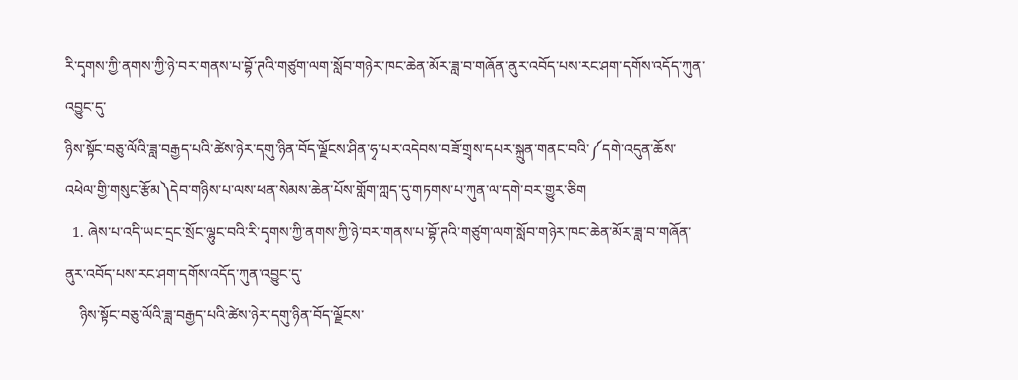རི་དྭགས་ཀྱི་ནགས་ཀྱི་ཉེ་བར་གནས་པ་བྷོ་ཊའི་གཙུག་ལག་སློབ་གཉེར་ཁང་ཆེན་མོར་ཟླ་བ་གཞོན་ནུར་འབོད་པས་རང་ཤག་དགོས་འདོད་ཀུན་འབྱུང་དུ་
ཉིས་སྟོང་བཅུ་ལོའི་ཟླ་བརྒྱད་པའི་ཚེས་ཉེར་དགུ་ཉིན་བོད་ལྗོངས་ཤིན་ཧྭ་པར་འདེབས་བཟོ་གྲྭས་དཔར་སྐྲུན་གནང་བའི་༼དགེ་འདུན་ཆོས་འཕེལ་གྱི་གསུང་རྩོམ༽དེབ་གཉིས་པ་ལས་ཕན་སེམས་ཆེན་པོས་གློག་ཀླད་དུ་གཏགས་པ་ཀུན་ལ་དགེ་བར་གྱུར་ཅིག
  1. ཞེས་པ་འདི་ཡང་དྲང་སྲོང་ལྷུང་བའི་རི་དྭགས་ཀྱི་ནགས་ཀྱི་ཉེ་བར་གནས་པ་བྷོ་ཊའི་གཙུག་ལག་སློབ་གཉེར་ཁང་ཆེན་མོར་ཟླ་བ་གཞོན་ནུར་འབོད་པས་རང་ཤག་དགོས་འདོད་ཀུན་འབྱུང་དུ་
    ཉིས་སྟོང་བཅུ་ལོའི་ཟླ་བརྒྱད་པའི་ཚེས་ཉེར་དགུ་ཉིན་བོད་ལྗོངས་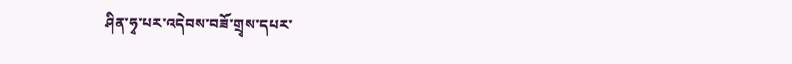ཤིན་ཧྭ་པར་འདེབས་བཟོ་གྲྭས་དཔར་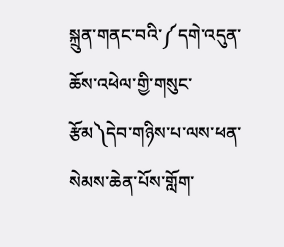སྐྲུན་གནང་བའི་༼དགེ་འདུན་ཆོས་འཕེལ་གྱི་གསུང་རྩོམ༽དེབ་གཉིས་པ་ལས་ཕན་སེམས་ཆེན་པོས་གློག་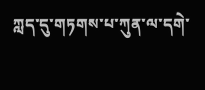ཀླད་དུ་གཏགས་པ་ཀུན་ལ་དགེ་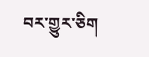བར་གྱུར་ཅིག